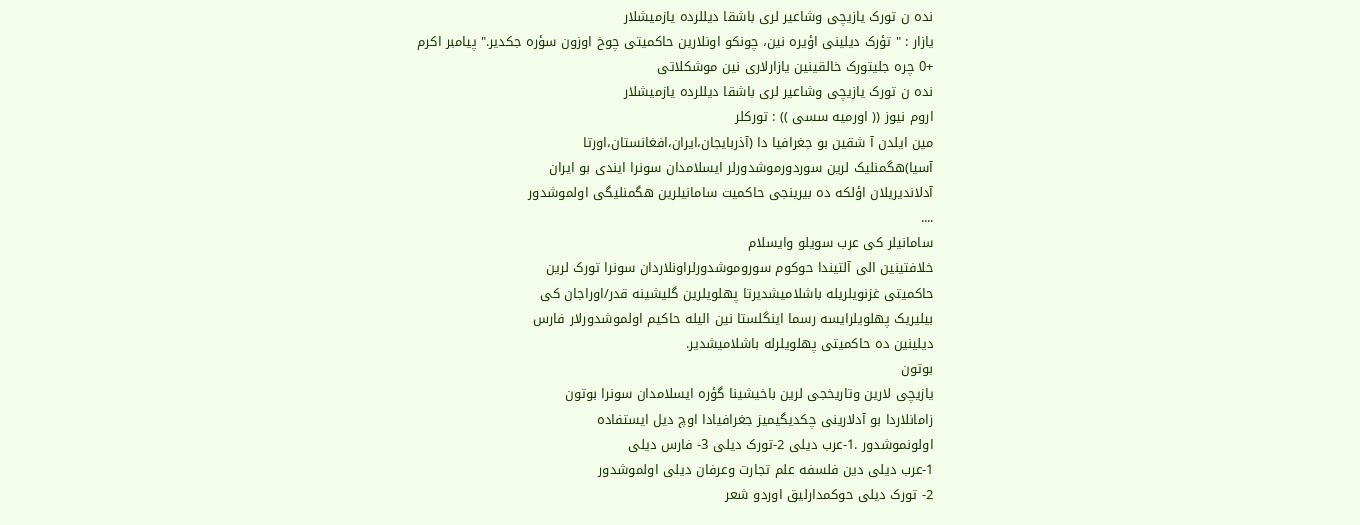نده ن تورک یازیچی وشاعیر لری باشقا دیللرده یازمیشلار
یازار : " تؤرک دیلینی اؤیره نین، چونکو اونلارین حاکمیتی چوخ اوزون سؤره جکدیر." پیامبر اکرم
+0 چره جلیتورک خالقینین یازارلاری نین موشکلاتی
نده ن تورک یازیچی وشاعیر لری باشقا دیللرده یازمیشلار
اروم نیوز (( اورمیه سسی )) : تورکلر
مین ایلدن آ شقین بو جغرافیا دا (آذربایجان،ایران،افغانستان،اورتا
آسیا)هگمنلیک لرین سوردورموشدورلر ایسلامدان سونرا ایندی بو ایران
آدلاندیریلان اؤلکه ده بیرینجی حاکمیت سامانیلرین هگمنلیگی اولموشدور
....
سامانیلر کی عرب سویلو وایسلام
خلافتینین الی آلتیندا حوکوم سوروموشدورلراونلاردان سونرا تورک لرین
حاکمیتی غزنویلریله باشلامیشدیرتا پهلویلرین گلیشینه قدر/اوراجان کی
بیلیریک پهلویلرایسه رسما اینگلستا نین الیله حاکیم اولموشدورلار فارس
دیلینین ده حاکمیتی پهلویلرله باشلامیشدیر.
بوتون
یازیچی لارین وتاریخجی لرین باخیشینا گؤره ایسلامدان سونرا بوتون
زامانلاردا بو آدلارینی چکدیگیمیز جغرافیادا اوچ دیل ایستفاده
اولونموشدور .1-عرب دیلی 2-تورک دیلی 3- فارس دیلی
1-عرب دیلی دین فلسفه علم تجارت وعرفان دیلی اولموشدور
2- تورک دیلی حوکمدارلیق اوردو شعر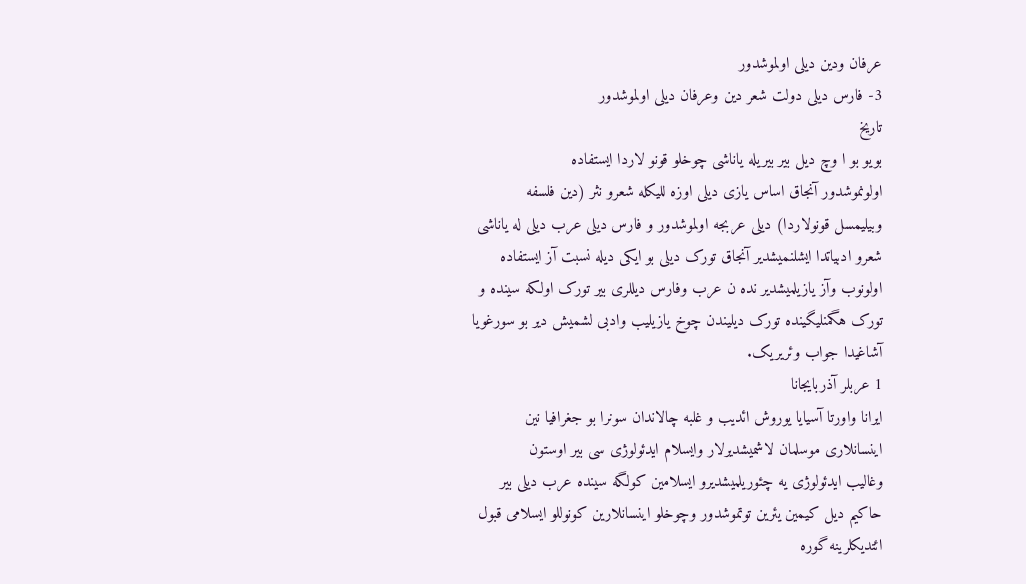عرفان ودین دیلی اولموشدور
3- فارس دیلی دولت شعر دین وعرفان دیلی اولموشدور
تاریخ
بویو بو ا وچ دیل بیر بیریله یاناشی چوخلو قونو لاردا ایستفاده
اولونموشدور آنجاق اساس یازی دیلی اوزه للیکله شعرو نثر (دین فلسفه
وبیلیمسل قونولاردا) دیلی عربجه اولموشدور و فارس دیلی عرب دیلی له یاناشی
شعرو ادبیاتدا ایشلنمیشدیر آنجاق تورک دیلی بو ایکی دیله نسبت آز ایستفاده
اولونوب وآز یازیلمیشدیر نده ن عرب وفارس دیللری بیر تورک اولکه سینده و
تورک هگمنلیگینده تورک دیلیندن چوخ یازیلیب وادبی لشمیش دیر بو سورغویا
آشاغیدا جواب وئریریک.
1 عربلر آذربایجانا
ایرانا واورتا آسیایا یوروش ائدیب و غلبه چالاندان سونرا بو جغرافیا نین
اینسانلاری موسلمان لاشمیشدیرلار وایسلام ایدئولوژی سی بیر اوستون
وغالیب ایدئولوژی یه چئوریلمیشدیرو ایسلامین کولگه سینده عرب دیلی بیر
حاکیم دیل کیمین یئرین توتموشدور وچوخلو اینسانلارین کونوللو ایسلامی قبول
ائتدیکلرینه گوره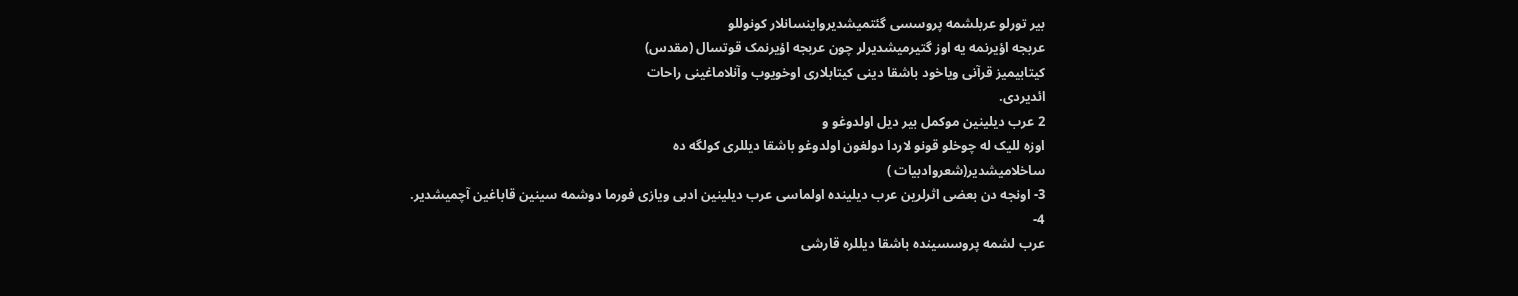بیر تورلو عربلشمه پروسسی گئتمیشدیرواینسانلار کونوللو
عربجه اؤیرنمه یه اوز گتیرمیشدیرلر چون عربجه اؤیرنمک قوتسال (مقدس)
کیتابیمیز قرآنی ویاخود باشقا دینی کیتابلاری اوخویوب وآنلاماغینی راحات
ائدیردی.
2 عرب دیلینین موکمل بیر دیل اولدوغو و
اوزه للیک له چوخلو قونو لاردا دولغون اولدوغو باشقا دیللری کولگه ده
ساخلامیشدیر(شعروادبیات )
3- اونجه دن بعضی اثرلرین عرب دیلینده اولماسی عرب دیلینین ادبی ویازی فورما دوشمه سینین قاباغین آچمیشدیر.
4-
عرب لشمه پروسسینده باشقا دیللره قارشی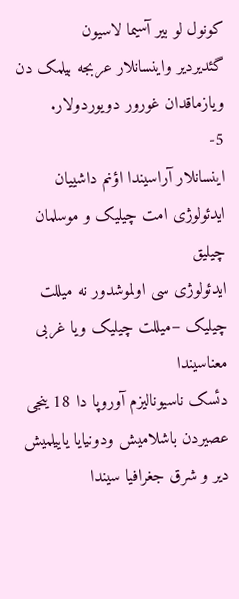کونول لو بیر آسیما لاسیون
گئدیردیر واینسانلار عربجه بیلمک دن ویازماقدان غورور دویوردولار.
5-
اینسانلار آراسیندا اؤنم داشییان ایدئولوژی امت چیلیک و موسلمان چیلیق
ایدئولوژی سی اولموشدور نه میللت چیلیک –میللت چیلیک ویا غربی معناسیندا
دئسک ناسیونالیزم آوروپا دا 18 ینجی عصیردن باشلامیش ودونیایا یاییلمیش
دیر و شرق جغرافیا سیندا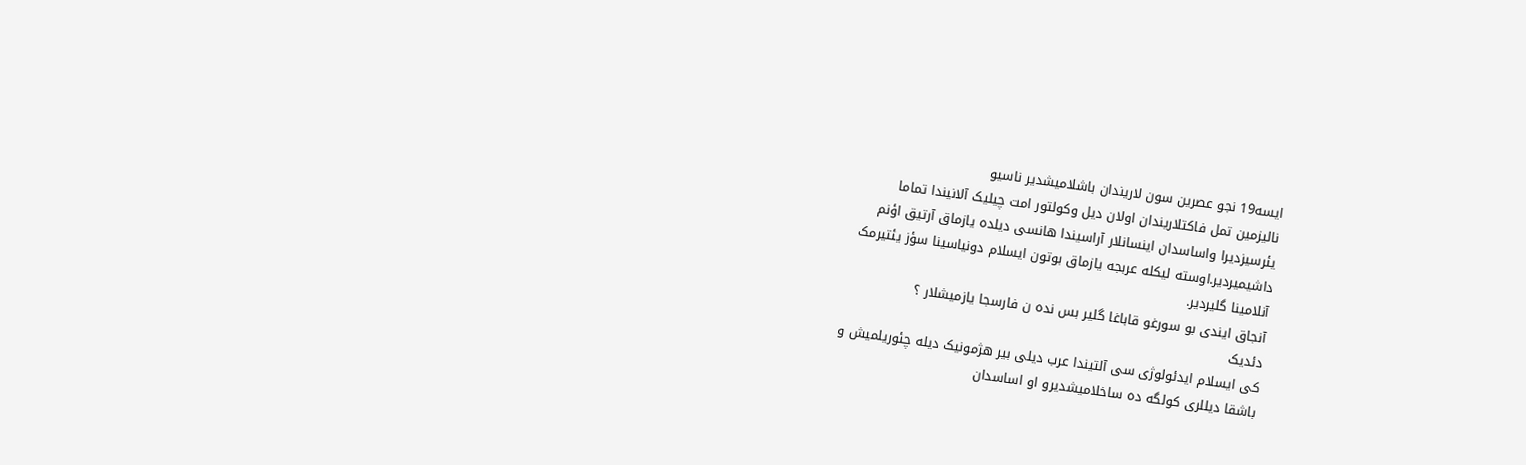ایسه19 نجو عصرین سون لاریندان باشلامیشدیر ناسیو
نالیزمین تمل فاکتلاریندان اولان دیل وکولتور امت چیلیک آلانیندا تماما
یئرسیزدیرا واساسدان اینسانلار آراسیندا هانسی دیلده یازماق آرتیق اؤنم
داشیمیردیر.اوسته لیکله عربجه یازماق بوتون ایسلام دونیاسینا سؤز یئتیرمک
آنلامینا گلیردیر.
آنجاق ایندی بو سورغو قاباغا گلیر بس نده ن فارسجا یازمیشلار ؟
دئدیک
کی ایسلام ایدئولوژی سی آلتیندا عرب دیلی بیر هژمونیک دیله چئوریلمیش و
باشقا دیللری کولگه ده ساخلامیشدیرو او اساسدان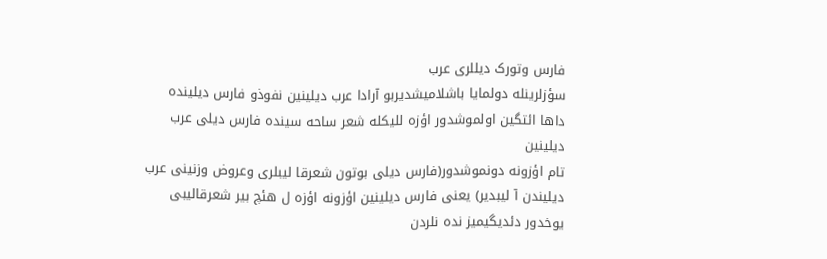فارس وتورک دیللری عرب
سؤزلرینله دولمایا باشلامیشدیربو آرادا عرب دیلینین نفوذو فارس دیلینده
داها ائتگین اولموشدور اؤزه للیکله شعر ساحه سینده فارس دیلی عرب دیلینین
تام اؤزونه دونموشدور(فارس دیلی بوتون شعرقا لیبلری وعروض وزنینی عرب
دیلیندن آ لیبدیر) یعنی فارس دیلینین اؤزونه اؤزه ل هئچ بیر شعرقالیبی
یوخدور دئدیگیمیز نده نلردن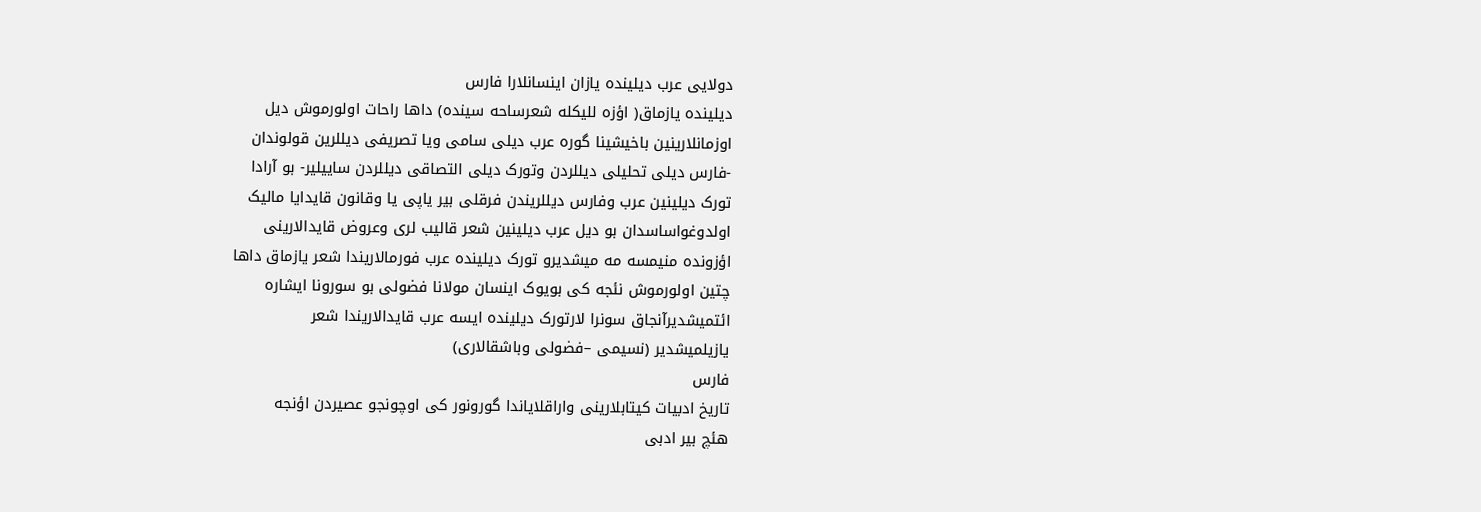دولایی عرب دیلینده یازان اینسانلارا فارس
دیلینده یازماق( اؤزه للیکله شعرساحه سینده) داها راحات اولورموش دیل
اوزمانلارینین باخیشینا گوره عرب دیلی سامی ویا تصریفی دیللرین قولوندان
-فارس دیلی تحلیلی دیللردن وتورک دیلی التصاقی دیللردن ساییلیر- بو آرادا
تورک دیلینین عرب وفارس دیللریندن فرقلی بیر یاپی یا وقانون قایدایا مالیک
اولدوغواساسدان بو دیل عرب دیلینین شعر قالیب لری وعروض قایدالارینی
اؤزونده منیمسه مه میشدیرو تورک دیلینده عرب فورمالاریندا شعر یازماق داها
چتین اولورموش نئجه کی بویوک اینسان مولانا فضولی بو سورونا ایشاره
ائتمیشدیرآنجاق سونرا لارتورک دیلینده ایسه عرب قایدالاریندا شعر
یازیلمیشدیر (نسیمی –فضولی وباشقالاری)
فارس
تاریخ ادبیات کیتابلارینی واراقلایاندا گورونور کی اوچونجو عصیردن اؤنجه
هئچ بیر ادبی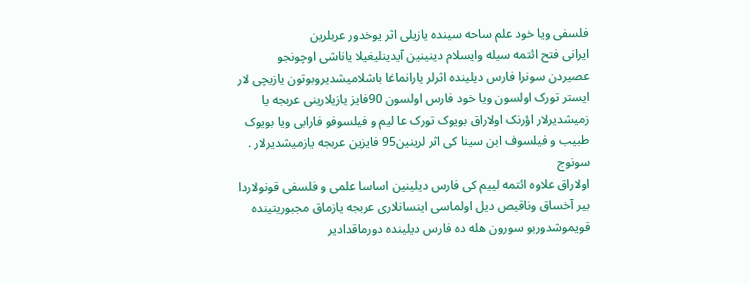فلسفی ویا خود علم ساحه سینده یازیلی اثر یوخدور عربلرین
ایرانی فتح ائتمه سیله وایسلام دینینین آیدینلیغیلا یاناشی اوچونجو
عصیردن سونرا فارس دیلینده اثرلر یارانماغا باشلامیشدیروبوتون یازیچی لار
ایستر تورک اولسون ویا خود فارس اولسون 90فایز یازیلارینی عربجه یا
زمیشدیرلار اؤرنک اولاراق بویوک تورک عا لیم و فیلسوفو فارابی ویا بویوک
طبیب و فیلسوف ابن سینا کی اثر لرینین95 فایزین عربجه یازمیشدیرلار .
سونوج
اولاراق علاوه ائتمه لییم کی فارس دیلینین اساسا علمی و فلسفی قونولاردا
بیر آخساق وناقیص دیل اولماسی اینسانلاری عربجه یازماق مجبوریتینده
قویموشدوربو سورون هله ده فارس دیلینده دورماقدادیر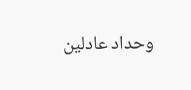وحداد عادلین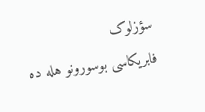سؤزلوک
فابریکاسی بوسورونو هله ده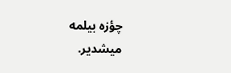چؤزه بیلمه میشدیر.